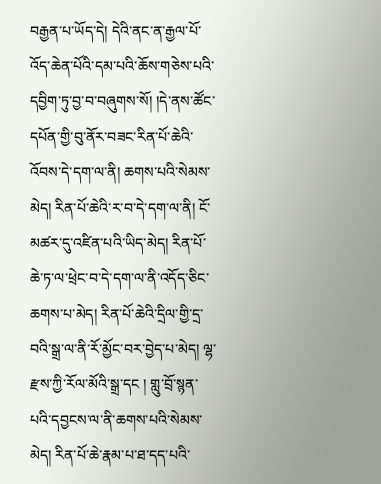བརྒྱན་པ་ཡོད་དེ། དེའི་ནང་ན་རྒྱལ་པོ་འོད་ཆེན་པོའི་དམ་པའི་ཆོས་གཅེས་པའི་དབྱིག་ཏུ་བྱ་བ་བཞུགས་སོ། །དེ་ནས་ཚོང་དཔོན་གྱི་བུ་ནོར་བཟང་རིན་པོ་ཆེའི་འོབས་དེ་དག་ལ་ནི། ཆགས་པའི་སེམས་མེད། རིན་པོ་ཆེའི་ར་བ་དེ་དག་ལ་ནི། ངོ་མཚར་དུ་འཛིན་པའི་ཡིད་མེད། རིན་པོ་ཆེ་ཏ་ལ་ཕྲེང་བ་དེ་དག་ལ་ནི་འདོད་ཅིང་ཆགས་པ་མེད། རིན་པོ་ཆེའི་དྲིལ་གྱི་དྲ་བའི་སྒྲ་ལ་ནི་རོ་མྱོང་བར་བྱེད་པ་མེད། ལྷ་རྫས་ཀྱི་རོལ་མོའི་སྒྲ་དང ། གླུ་བྲོ་སྙན་པའི་དབྱངས་ལ་ནི་ཆགས་པའི་སེམས་མེད། རིན་པོ་ཆེ་རྣམ་པ་ཐ་དད་པའི་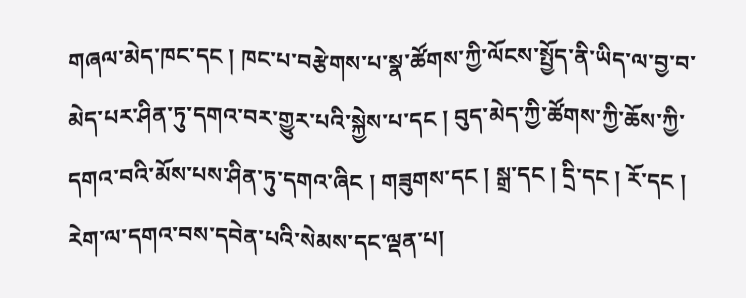གཞལ་མེད་ཁང་དང ། ཁང་པ་བརྩེགས་པ་སྣ་ཚོགས་ཀྱི་ལོངས་སྤྱོད་ནི་ཡིད་ལ་བྱ་བ་མེད་པར་ཤིན་ཏུ་དགའ་བར་གྱུར་པའི་སྐྱེས་པ་དང ། བུད་མེད་ཀྱི་ཚོགས་ཀྱི་ཆོས་ཀྱི་དགའ་བའི་མོས་པས་ཤིན་ཏུ་དགའ་ཞིང ། གཟུགས་དང ། སྒྲ་དང ། དྲི་དང ། རོ་དང ། རེག་ལ་དགའ་བས་དབེན་པའི་སེམས་དང་ལྡན་པ།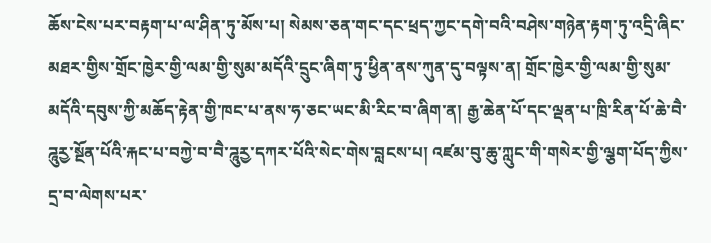ཆོས་ངེས་པར་བརྟག་པ་ལ་ཤིན་ཏུ་མོས་པ། སེམས་ཅན་གང་དང་ཕྲད་ཀྱང་དགེ་བའི་བཤེས་གཉེན་རྟག་ཏུ་འདྲི་ཞིང་མཐར་གྱིས་གྲོང་ཁྱེར་གྱི་ལམ་གྱི་སུམ་མདོའི་དྲུང་ཞིག་ཏུ་ཕྱིན་ནས་ཀུན་དུ་བལྟས་ན། གྲོང་ཁྱེར་གྱི་ལམ་གྱི་སུམ་མདོའི་དབུས་ཀྱི་མཆོད་རྟེན་གྱི་ཁང་པ་ནས་ཧ་ཅང་ཡང་མི་རིང་བ་ཞིག་ན། རྒྱ་ཆེན་པོ་དང་ལྡན་པ་ཁྲི་རིན་པོ་ཆེ་བཻ་ཌཱུརྱ་སྔོན་པོའི་རྐང་པ་བཀྱེ་བ་བཻ་ཌཱུརྱ་དཀར་པོའི་སེང་གེས་བླངས་པ། འཛམ་བུ་ཆུ་ཀླུང་གི་གསེར་གྱི་ལྕག་པོད་ཀྱིས་དྲ་བ་ལེགས་པར་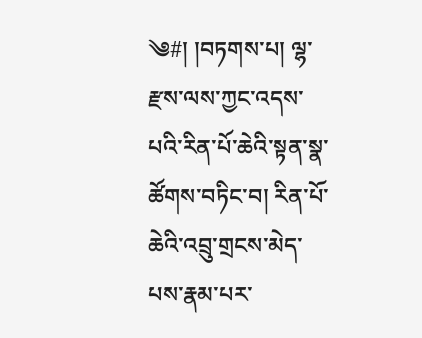༄#། །བཏགས་པ། ལྷ་རྫས་ལས་ཀྱང་འདས་པའི་རིན་པོ་ཆེའི་སྟན་སྣ་ཚོགས་བཏིང་བ། རིན་པོ་ཆེའི་འབྲུ་གྲངས་མེད་པས་རྣམ་པར་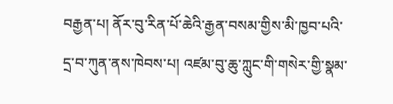བརྒྱན་པ། ནོར་བུ་རིན་པོ་ཆེའི་རྒྱན་བསམ་གྱིས་མི་ཁྱབ་པའི་དྲ་བ་ཀུན་ནས་ཁེབས་པ། འཛམ་བུ་ཆུ་ཀླུང་གི་གསེར་གྱི་སྣམ་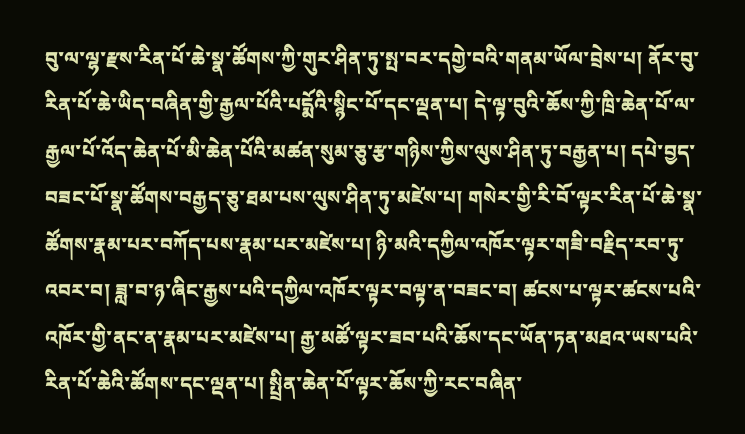བུ་ལ་ལྷ་རྫས་རིན་པོ་ཆེ་སྣ་ཚོགས་ཀྱི་གུར་ཤིན་ཏུ་སྤ་བར་དགྱེ་བའི་གནམ་ཡོལ་བྲེས་པ། ནོར་བུ་རིན་པོ་ཆེ་ཡིད་བཞིན་གྱི་རྒྱལ་པོའི་པདྨོའི་སྙིང་པོ་དང་ལྡན་པ། དེ་ལྟ་བུའི་ཆོས་ཀྱི་ཁྲི་ཆེན་པོ་ལ་རྒྱལ་པོ་འོད་ཆེན་པོ་མི་ཆེན་པོའི་མཚན་སུམ་ཅུ་རྩ་གཉིས་ཀྱིས་ལུས་ཤིན་ཏུ་བརྒྱན་པ། དཔེ་བྱད་བཟང་པོ་སྣ་ཚོགས་བརྒྱད་ཅུ་ཐམ་པས་ལུས་ཤིན་ཏུ་མཛེས་པ། གསེར་གྱི་རི་བོ་ལྟར་རིན་པོ་ཆེ་སྣ་ཚོགས་རྣམ་པར་བཀོད་པས་རྣམ་པར་མཛེས་པ། ཉི་མའི་དཀྱིལ་འཁོར་ལྟར་གཟི་བརྗིད་རབ་ཏུ་འབར་བ། ཟླ་བ་ཉ་ཞིང་རྒྱས་པའི་དཀྱིལ་འཁོར་ལྟར་བལྟ་ན་བཟང་བ། ཚངས་པ་ལྟར་ཚངས་པའི་འཁོར་གྱི་ནང་ན་རྣམ་པར་མཛེས་པ། རྒྱ་མཚོ་ལྟར་ཟབ་པའི་ཆོས་དང་ཡོན་ཏན་མཐའ་ཡས་པའི་རིན་པོ་ཆེའི་ཚོགས་དང་ལྡན་པ། སྤྲིན་ཆེན་པོ་ལྟར་ཆོས་ཀྱི་རང་བཞིན་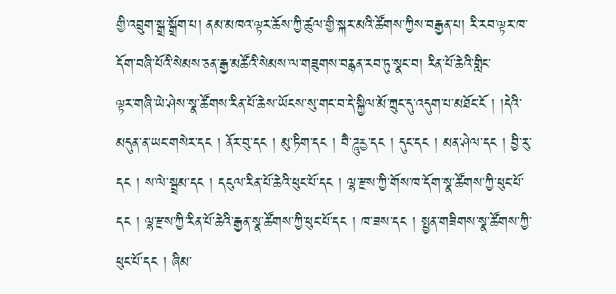གྱི་འབྲུག་སྒྲ་སྒྲོག་པ། ནམ་མཁའ་ལྟར་ཆོས་ཀྱི་ཚུལ་གྱི་སྐར་མའི་ཚོགས་ཀྱིས་བརྒྱན་པ། རི་རབ་ལྟར་ཁ་དོག་བཞི་པོའི་སེམས་ཅན་རྒྱ་མཚོའི་སེམས་ལ་གཟུགས་བརྙན་རབ་ཏུ་སྣང་བ། རིན་པོ་ཆེའི་གླིང་
ལྟར་གཞི་ཡེ་ཤེས་སྣ་ཚོགས་རིན་པོ་ཆེས་ཡོངས་སུ་གང་བ་དེ་སྐྱིལ་མོ་ཀྲུང་དུ་འདུག་པ་མཐོང་ངོ ། །དེའི་མདུན་ན་ཡང་གསེར་དང ། ནོར་བུ་དང ། མུ་ཏིག་དང ། བཻ་ཌཱུརྱ་དང ། དུང་དང ། མན་ཤེལ་དང ། བྱི་རུ་དང ། ས་ལེ་སྦྲམ་དང ། དངུལ་རིན་པོ་ཆེའི་ཕུང་པོ་དང ། ལྷ་རྫས་ཀྱི་གོས་ཁ་དོག་སྣ་ཚོགས་ཀྱི་ཕུང་པོ་དང ། ལྷ་རྫས་ཀྱི་རིན་པོ་ཆེའི་རྒྱན་སྣ་ཚོགས་ཀྱི་ཕུང་པོ་དང ། ཁ་ཟས་དང ། སྤྱན་གཟིགས་སྣ་ཚོགས་ཀྱི་ཕུང་པོ་དང ། ཞིམ་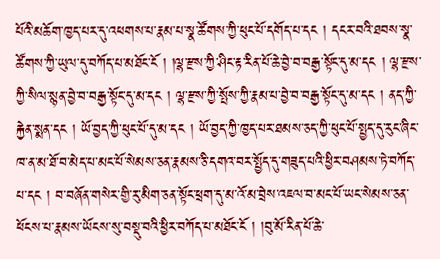པོའི་མཆོག་ཁྱད་པར་དུ་འཕགས་པ་རྣམ་པ་སྣ་ཚོགས་ཀྱི་ཕུང་པོ་དགོད་པ་དང ། དངར་བའི་ཐབས་སྣ་ཚོགས་ཀྱི་ཡུལ་དུ་བཀོད་པ་མཐོང་ངོ ། །ལྷ་རྫས་ཀྱི་ཤིང་རྟ་རིན་པོ་ཆེ་བྱེ་བ་བརྒྱ་སྟོང་དུ་མ་དང ། ལྷ་རྫས་ཀྱི་སིལ་སྙན་བྱེ་བ་བརྒྱ་སྟོང་དུ་མ་དང ། ལྷ་རྫས་ཀྱི་སྤོས་ཀྱི་རྣམ་པ་བྱེ་བ་བརྒྱ་སྟོང་དུ་མ་དང ། ནད་ཀྱི་རྐྱེན་སྨན་དང ། ཡོ་བྱད་ཀྱི་ཕུང་པོ་དུ་མ་དང ། ཡོ་བྱད་ཀྱི་ཁྱད་པར་ཐམས་ཅད་ཀྱི་ཕུང་པོ་སྤྱད་དུ་རུང་ཞིང་ཁ་ན་མ་ཐོ་བ་མེད་པ་མང་པོ་སེམས་ཅན་རྣམས་ཅི་དགའ་བར་སྤྱོད་དུ་གཟུད་པའི་ཕྱིར་བཤམས་ཏེ་བཀོད་པ་དང ། བ་བཞོན་གསེར་གྱི་རུ་མིག་ཅན་སྟོང་ཕྲག་དུ་མ་འོ་མ་བྲེས་འཇལ་བ་མང་པོ་ཡང་སེམས་ཅན་ཕོངས་པ་རྣམས་ཡོངས་སུ་བསྡུ་བའི་ཕྱིར་བཀོད་པ་མཐོང་ངོ ། །བུ་མོ་རིན་པོ་ཆེ་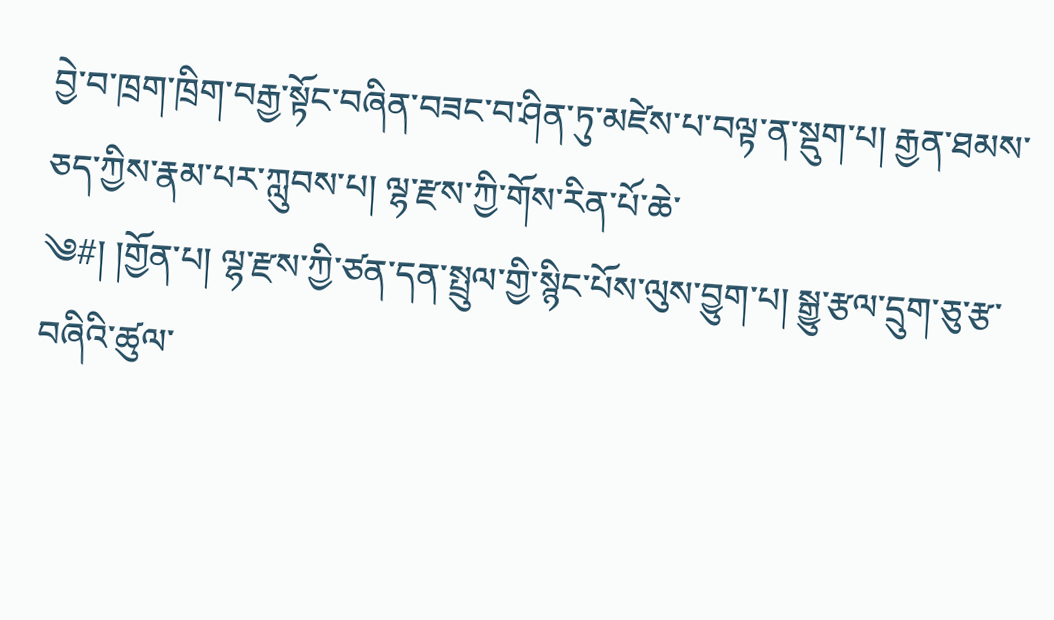བྱེ་བ་ཁྲག་ཁྲིག་བརྒྱ་སྟོང་བཞིན་བཟང་བ་ཤིན་ཏུ་མཛེས་པ་བལྟ་ན་སྡུག་པ། རྒྱན་ཐམས་ཅད་ཀྱིས་རྣམ་པར་ཀླུབས་པ། ལྷ་རྫས་ཀྱི་གོས་རིན་པོ་ཆེ་
༄#། །གྱོན་པ། ལྷ་རྫས་ཀྱི་ཙན་དན་སྤྲུལ་གྱི་སྙིང་པོས་ལུས་བྱུག་པ། སྒྱུ་རྩལ་དྲུག་ཅུ་རྩ་བཞིའི་ཚུལ་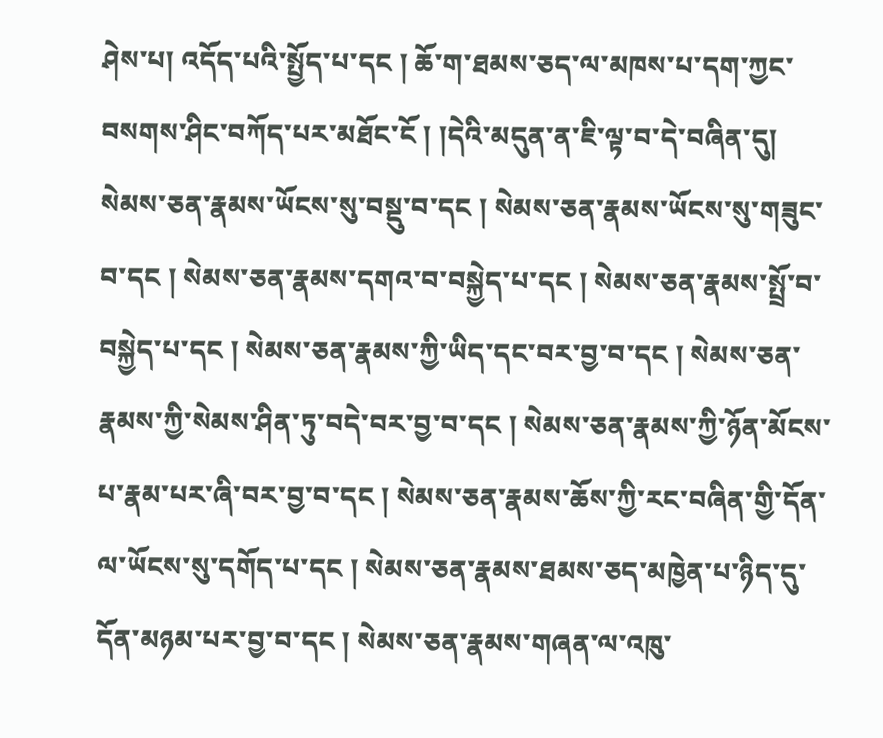ཤེས་པ། འདོད་པའི་སྤྱོད་པ་དང ། ཆོ་ག་ཐམས་ཅད་ལ་མཁས་པ་དག་ཀྱང་བསགས་ཤིང་བཀོད་པར་མཐོང་ངོ ། །དེའི་མདུན་ན་ཇི་ལྟ་བ་དེ་བཞིན་དུ། སེམས་ཅན་རྣམས་ཡོངས་སུ་བསྡུ་བ་དང ། སེམས་ཅན་རྣམས་ཡོངས་སུ་གཟུང་བ་དང ། སེམས་ཅན་རྣམས་དགའ་བ་བསྐྱེད་པ་དང ། སེམས་ཅན་རྣམས་སྤྲོ་བ་བསྐྱེད་པ་དང ། སེམས་ཅན་རྣམས་ཀྱི་ཡིད་དང་བར་བྱ་བ་དང ། སེམས་ཅན་རྣམས་ཀྱི་སེམས་ཤིན་ཏུ་བདེ་བར་བྱ་བ་དང ། སེམས་ཅན་རྣམས་ཀྱི་ཉོན་མོངས་པ་རྣམ་པར་ཞི་བར་བྱ་བ་དང ། སེམས་ཅན་རྣམས་ཆོས་ཀྱི་རང་བཞིན་གྱི་དོན་ལ་ཡོངས་སུ་དགོད་པ་དང ། སེམས་ཅན་རྣམས་ཐམས་ཅད་མཁྱེན་པ་ཉིད་དུ་དོན་མཉམ་པར་བྱ་བ་དང ། སེམས་ཅན་རྣམས་གཞན་ལ་འཁུ་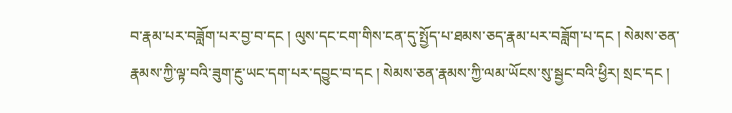བ་རྣམ་པར་བཟློག་པར་བྱ་བ་དང ། ལུས་དང་ངག་གིས་ངན་དུ་སྤྱོད་པ་ཐམས་ཅད་རྣམ་པར་བཟློག་པ་དང ། སེམས་ཅན་རྣམས་ཀྱི་ལྟ་བའི་ཟུག་རྔུ་ཡང་དག་པར་དབྱུང་བ་དང ། སེམས་ཅན་རྣམས་ཀྱི་ལམ་ཡོངས་སུ་སྦྱང་བའི་ཕྱིར། སྲང་དང །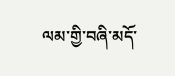ལམ་གྱི་བཞི་མདོ་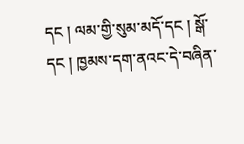དང ། ལམ་གྱི་སུམ་མདོ་དང ། སྒོ་དང ། ཁྱམས་དག་ནའང་དེ་བཞིན་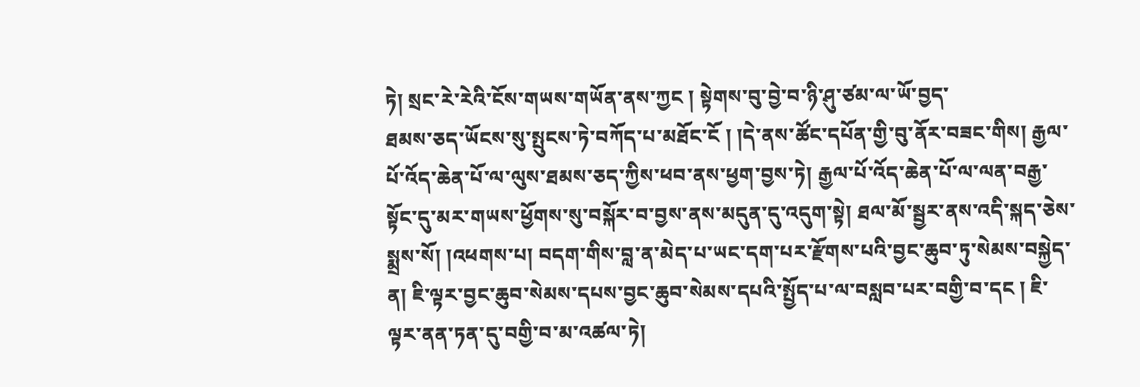ཏེ། སྲང་རེ་རེའི་ངོས་གཡས་གཡོན་ནས་ཀྱང ། སྟེགས་བུ་བྱེ་བ་ཉི་ཤུ་ཙམ་ལ་ཡོ་བྱད་
ཐམས་ཅད་ཡོངས་སུ་སྤུངས་ཏེ་བཀོད་པ་མཐོང་ངོ ། །དེ་ནས་ཚོང་དཔོན་གྱི་བུ་ནོར་བཟང་གིས། རྒྱལ་པོ་འོད་ཆེན་པོ་ལ་ལུས་ཐམས་ཅད་ཀྱིས་ཕབ་ནས་ཕྱག་བྱས་ཏེ། རྒྱལ་པོ་འོད་ཆེན་པོ་ལ་ལན་བརྒྱ་སྟོང་དུ་མར་གཡས་ཕྱོགས་སུ་བསྐོར་བ་བྱས་ནས་མདུན་དུ་འདུག་སྟེ། ཐལ་མོ་སྦྱར་ནས་འདི་སྐད་ཅེས་སྨྲས་སོ། །འཕགས་པ། བདག་གིས་བླ་ན་མེད་པ་ཡང་དག་པར་རྫོགས་པའི་བྱང་ཆུབ་ཏུ་སེམས་བསྐྱེད་ན། ཇི་ལྟར་བྱང་ཆུབ་སེམས་དཔས་བྱང་ཆུབ་སེམས་དཔའི་སྤྱོད་པ་ལ་བསླབ་པར་བགྱི་བ་དང ། ཇི་ལྟར་ནན་ཏན་དུ་བགྱི་བ་མ་འཚལ་ཏེ།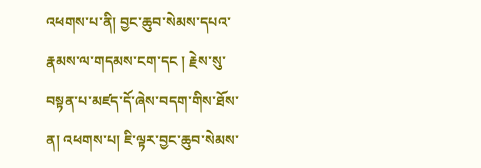འཕགས་པ་ནི། བྱང་ཆུབ་སེམས་དཔའ་རྣམས་ལ་གདམས་ངག་དང ། རྗེས་སུ་བསྟན་པ་མཛད་དོ་ཞེས་བདག་གིས་ཐོས་ན། འཕགས་པ། ཇི་ལྟར་བྱང་ཆུབ་སེམས་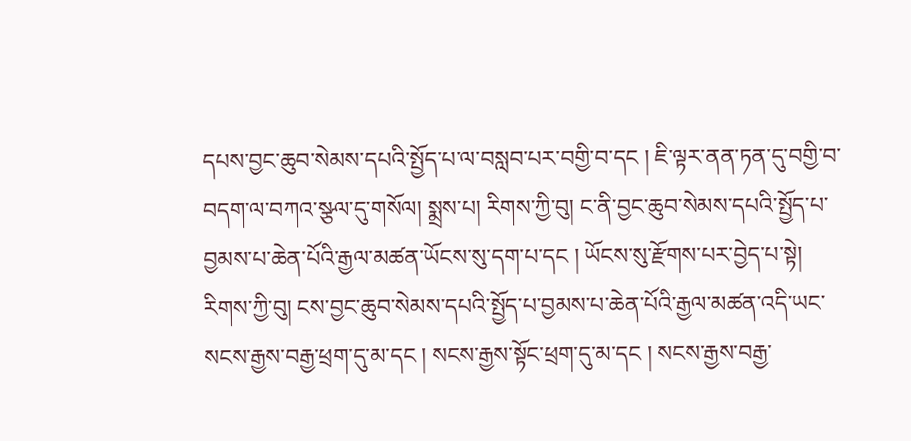དཔས་བྱང་ཆུབ་སེམས་དཔའི་སྤྱོད་པ་ལ་བསླབ་པར་བགྱི་བ་དང ། ཇི་ལྟར་ནན་ཏན་དུ་བགྱི་བ་བདག་ལ་བཀའ་སྩལ་དུ་གསོལ། སྨྲས་པ། རིགས་ཀྱི་བུ། ང་ནི་བྱང་ཆུབ་སེམས་དཔའི་སྤྱོད་པ་བྱམས་པ་ཆེན་པོའི་རྒྱལ་མཚན་ཡོངས་སུ་དག་པ་དང ། ཡོངས་སུ་རྫོགས་པར་བྱེད་པ་སྟེ། རིགས་ཀྱི་བུ། ངས་བྱང་ཆུབ་སེམས་དཔའི་སྤྱོད་པ་བྱམས་པ་ཆེན་པོའི་རྒྱལ་མཚན་འདི་ཡང་སངས་རྒྱས་བརྒྱ་ཕྲག་དུ་མ་དང ། སངས་རྒྱས་སྟོང་ཕྲག་དུ་མ་དང ། སངས་རྒྱས་བརྒྱ་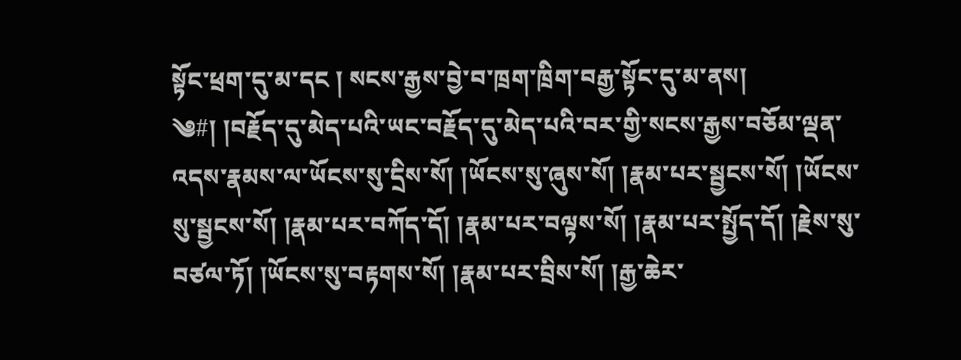སྟོང་ཕྲག་དུ་མ་དང ། སངས་རྒྱས་བྱེ་བ་ཁྲག་ཁྲིག་བརྒྱ་སྟོང་དུ་མ་ནས།
༄#། །བརྗོད་དུ་མེད་པའི་ཡང་བརྗོད་དུ་མེད་པའི་བར་གྱི་སངས་རྒྱས་བཅོམ་ལྡན་འདས་རྣམས་ལ་ཡོངས་སུ་དྲིས་སོ། །ཡོངས་སུ་ཞུས་སོ། །རྣམ་པར་སྦྱངས་སོ། །ཡོངས་སུ་སྦྱངས་སོ། །རྣམ་པར་བཀོད་དོ། །རྣམ་པར་བལྟས་སོ། །རྣམ་པར་སྤྱོད་དོ། །རྗེས་སུ་བཙལ་ཏོ། །ཡོངས་སུ་བརྟགས་སོ། །རྣམ་པར་བྲིས་སོ། །རྒྱ་ཆེར་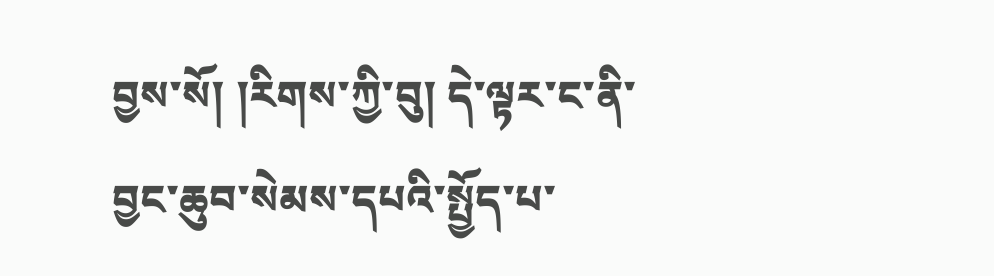བྱས་སོ། །རིགས་ཀྱི་བུ། དེ་ལྟར་ང་ནི་བྱང་ཆུབ་སེམས་དཔའི་སྤྱོད་པ་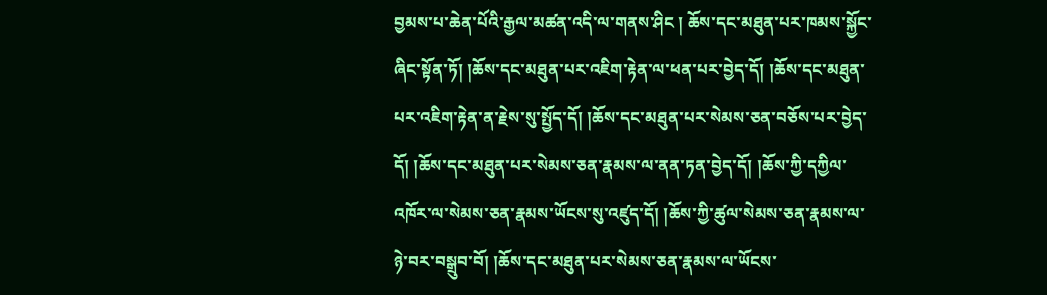བྱམས་པ་ཆེན་པོའི་རྒྱལ་མཚན་འདི་ལ་གནས་ཤིང ། ཆོས་དང་མཐུན་པར་ཁམས་སྐྱོང་ཞིང་སྟོན་ཏོ། །ཆོས་དང་མཐུན་པར་འཇིག་རྟེན་ལ་ཕན་པར་བྱེད་དོ། །ཆོས་དང་མཐུན་པར་འཇིག་རྟེན་ན་རྗེས་སུ་སྤྱོད་དོ། །ཆོས་དང་མཐུན་པར་སེམས་ཅན་བཅོས་པར་བྱེད་དོ། །ཆོས་དང་མཐུན་པར་སེམས་ཅན་རྣམས་ལ་ནན་ཏན་བྱེད་དོ། །ཆོས་ཀྱི་དཀྱིལ་འཁོར་ལ་སེམས་ཅན་རྣམས་ཡོངས་སུ་འཛུད་དོ། །ཆོས་ཀྱི་ཚུལ་སེམས་ཅན་རྣམས་ལ་ཉེ་བར་བསྒྲུབ་བོ། །ཆོས་དང་མཐུན་པར་སེམས་ཅན་རྣམས་ལ་ཡོངས་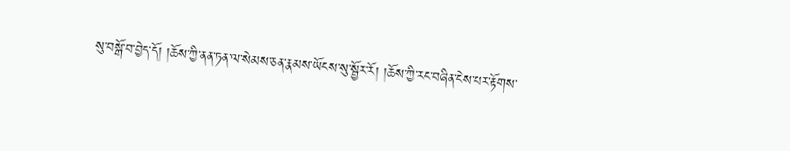སུ་བསྒོ་བ་བྱེད་དོ། །ཆོས་ཀྱི་ནན་ཏན་ལ་སེམས་ཅན་རྣམས་ཡོངས་སུ་སྦྱོར་རོ། །ཆོས་ཀྱི་རང་བཞིན་ངེས་པར་རྟོགས་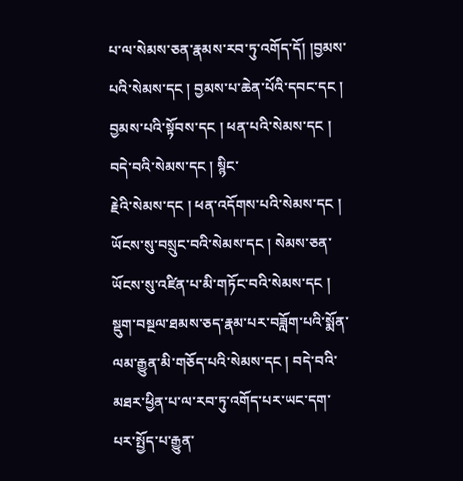པ་ལ་སེམས་ཅན་རྣམས་རབ་ཏུ་འགོད་དོ། །བྱམས་པའི་སེམས་དང ། བྱམས་པ་ཆེན་པོའི་དབང་དང ། བྱམས་པའི་སྟོབས་དང ། ཕན་པའི་སེམས་དང ། བདེ་བའི་སེམས་དང ། སྙིང་
རྗེའི་སེམས་དང ། ཕན་འདོགས་པའི་སེམས་དང ། ཡོངས་སུ་བསྲུང་བའི་སེམས་དང ། སེམས་ཅན་ཡོངས་སུ་འཛིན་པ་མི་གཏོང་བའི་སེམས་དང ། སྡུག་བསྔལ་ཐམས་ཅད་རྣམ་པར་བཟློག་པའི་སྨོན་ལམ་རྒྱུན་མི་གཅོད་པའི་སེམས་དང ། བདེ་བའི་མཐར་ཕྱིན་པ་ལ་རབ་ཏུ་འགོད་པར་ཡང་དག་པར་སྤྱོད་པ་རྒྱུན་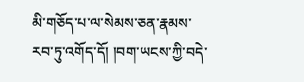མི་གཅོད་པ་ལ་སེམས་ཅན་རྣམས་རབ་ཏུ་འགོད་དོ། །བག་ཡངས་ཀྱི་བདེ་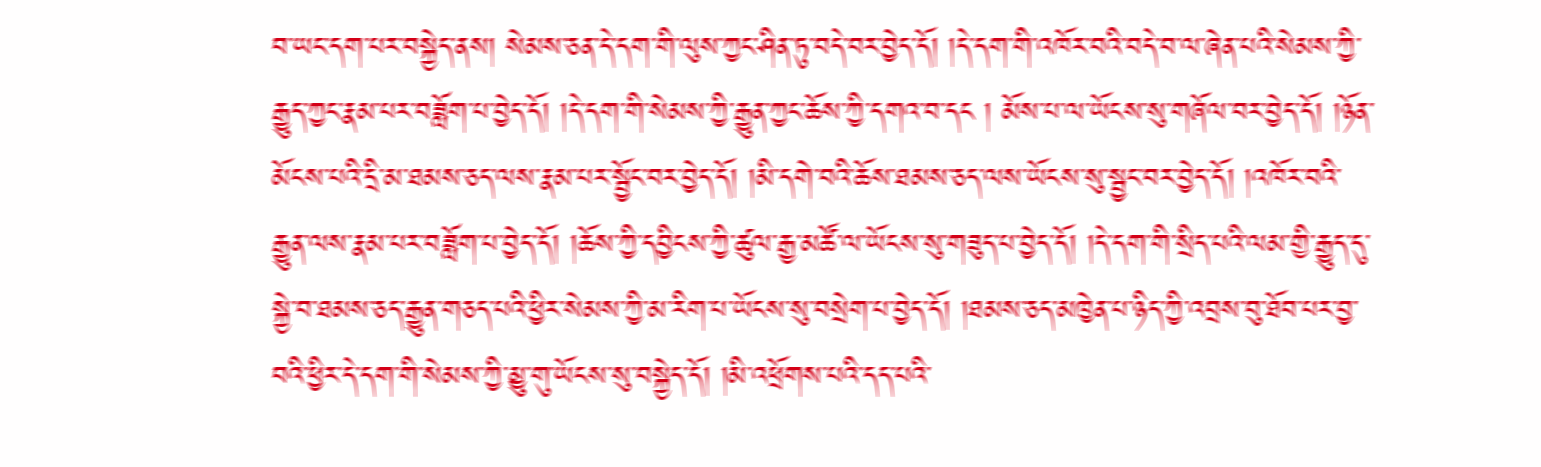བ་ཡང་དག་པར་བསྐྱེད་ནས། སེམས་ཅན་དེ་དག་གི་ལུས་ཀྱང་ཤིན་ཏུ་བདེ་བར་བྱེད་དོ། །དེ་དག་གི་འཁོར་བའི་བདེ་བ་ལ་ཞེན་པའི་སེམས་ཀྱི་རྒྱུད་ཀྱང་རྣམ་པར་བཟློག་པ་བྱེད་དོ། །དེ་དག་གི་སེམས་ཀྱི་རྒྱུན་ཀྱང་ཆོས་ཀྱི་དགའ་བ་དང ། མོས་པ་ལ་ཡོངས་སུ་གཞོལ་བར་བྱེད་དོ། །ཉོན་མོངས་པའི་དྲི་མ་ཐམས་ཅད་ལས་རྣམ་པར་སྦྱོང་བར་བྱེད་དོ། །མི་དགེ་བའི་ཆོས་ཐམས་ཅད་ལས་ཡོངས་སུ་སྦྱང་བར་བྱེད་དོ། །འཁོར་བའི་རྒྱུན་ལས་རྣམ་པར་བཟློག་པ་བྱེད་དོ། །ཆོས་ཀྱི་དབྱིངས་ཀྱི་ཚུལ་རྒྱ་མཚོ་ལ་ཡོངས་སུ་གཟུད་པ་བྱེད་དོ། །དེ་དག་གི་སྲིད་པའི་ལམ་གྱི་རྒྱུད་དུ་སྐྱེ་བ་ཐམས་ཅད་རྒྱུན་གཅད་པའི་ཕྱིར་སེམས་ཀྱི་མ་རིག་པ་ཡོངས་སུ་བསྲེག་པ་བྱེད་དོ། །ཐམས་ཅད་མཁྱེན་པ་ཉིད་ཀྱི་འབྲས་བུ་ཐོབ་པར་བྱ་བའི་ཕྱིར་དེ་དག་གི་སེམས་ཀྱི་མྱུ་གུ་ཡོངས་སུ་བསྐྱེད་དོ། །མི་འཕྲོགས་པའི་དད་པའི་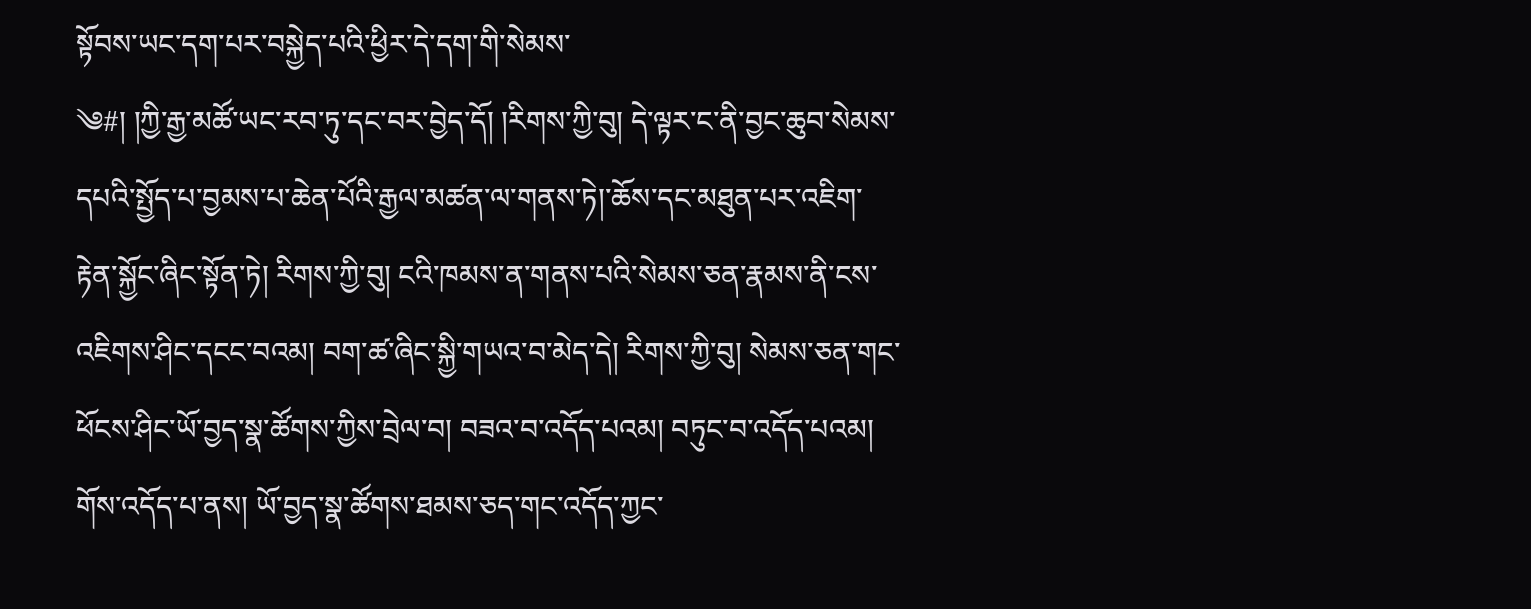སྟོབས་ཡང་དག་པར་བསྐྱེད་པའི་ཕྱིར་དེ་དག་གི་སེམས་
༄#། །ཀྱི་རྒྱ་མཚོ་ཡང་རབ་ཏུ་དང་བར་བྱེད་དོ། །རིགས་ཀྱི་བུ། དེ་ལྟར་ང་ནི་བྱང་ཆུབ་སེམས་དཔའི་སྤྱོད་པ་བྱམས་པ་ཆེན་པོའི་རྒྱལ་མཚན་ལ་གནས་ཏེ།་ཆོས་དང་མཐུན་པར་འཇིག་རྟེན་སྐྱོང་ཞིང་སྟོན་ཏེ། རིགས་ཀྱི་བུ། ངའི་ཁམས་ན་གནས་པའི་སེམས་ཅན་རྣམས་ནི་ངས་འཇིགས་ཤིང་དངང་བའམ། བག་ཚ་ཞིང་སྐྱི་གཡའ་བ་མེད་དེ། རིགས་ཀྱི་བུ། སེམས་ཅན་གང་ཕོངས་ཤིང་ཡོ་བྱད་སྣ་ཚོགས་ཀྱིས་བྲེལ་བ། བཟའ་བ་འདོད་པའམ། བཏུང་བ་འདོད་པའམ། གོས་འདོད་པ་ནས། ཡོ་བྱད་སྣ་ཚོགས་ཐམས་ཅད་གང་འདོད་ཀྱང་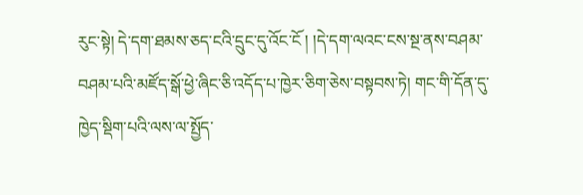རུང་སྟེ། དེ་དག་ཐམས་ཅད་ངའི་དྲུང་དུ་འོང་ངོ ། །དེ་དག་ལའང་ངས་སྔ་ནས་བཤམ་བཤམ་པའི་མཛོད་སྒོ་ཕྱེ་ཞིང་ཅི་འདོད་པ་ཁྱེར་ཅིག་ཅེས་བསྟབས་ཏེ། གང་གི་དོན་དུ་ཁྱེད་སྡིག་པའི་ལས་ལ་སྤྱོད་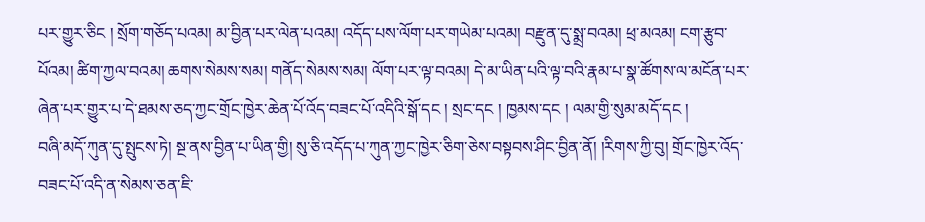པར་གྱུར་ཅིང ། སྲོག་གཅོད་པའམ། མ་བྱིན་པར་ལེན་པའམ། འདོད་པས་ལོག་པར་གཡེམ་པའམ། བརྫུན་དུ་སྨྲ་བའམ། ཕྲ་མའམ། ངག་རྩུབ་པོའམ། ཚིག་ཀྱལ་བའམ། ཆགས་སེམས་སམ། གནོད་སེམས་སམ། ལོག་པར་ལྟ་བའམ། དེ་མ་ཡིན་པའི་ལྟ་བའི་རྣམ་པ་སྣ་ཚོགས་ལ་མངོན་པར་ཞེན་པར་གྱུར་པ་དེ་ཐམས་ཅད་ཀྱང་གྲོང་ཁྱེར་ཆེན་པོ་འོད་བཟང་པོ་འདིའི་སྒོ་དང ། སྲང་དང ། ཁྱམས་དང ། ལམ་གྱི་སུམ་མདོ་དང །
བཞི་མདོ་ཀུན་དུ་སྤུངས་ཏེ། སྔ་ནས་བྱིན་པ་ཡིན་གྱི། སུ་ཅི་འདོད་པ་ཀུན་ཀྱང་ཁྱེར་ཅིག་ཅེས་བསྟབས་ཤིང་བྱིན་ནོ། །རིགས་ཀྱི་བུ། གྲོང་ཁྱེར་འོད་བཟང་པོ་འདི་ན་སེམས་ཅན་ཇི་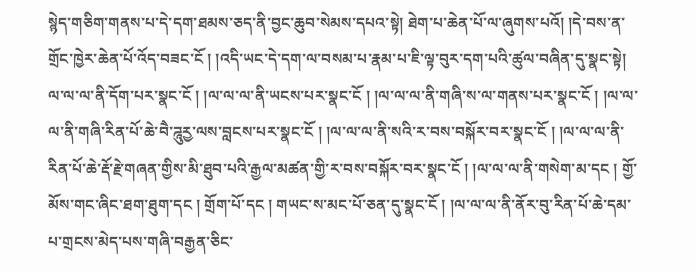སྙེད་གཅིག་གནས་པ་དེ་དག་ཐམས་ཅད་ནི་བྱང་ཆུབ་སེམས་དཔའ་སྟེ། ཐེག་པ་ཆེན་པོ་ལ་ཞུགས་པའོ། །དེ་བས་ན་གྲོང་ཁྱེར་ཆེན་པོ་འོད་བཟང་ངོ ། །འདི་ཡང་དེ་དག་ལ་བསམ་པ་རྣམ་པ་ཇི་ལྟ་བུར་དག་པའི་ཚུལ་བཞིན་དུ་སྣང་སྟེ། ལ་ལ་ལ་ནི་དོག་པར་སྣང་ངོ ། །ལ་ལ་ལ་ནི་ཡངས་པར་སྣང་ངོ ། །ལ་ལ་ལ་ནི་གཞི་ས་ལ་གནས་པར་སྣང་ངོ ། །ལ་ལ་ལ་ནི་གཞི་རིན་པོ་ཆེ་བཻ་ཌཱུརྱ་ལས་བླངས་པར་སྣང་ངོ ། །ལ་ལ་ལ་ནི་སའི་ར་བས་བསྐོར་བར་སྣང་ངོ ། །ལ་ལ་ལ་ནི་རིན་པོ་ཆེ་རྡོ་རྗེ་གཞན་གྱིས་མི་ཐུབ་པའི་རྒྱལ་མཚན་གྱི་ར་བས་བསྐོར་བར་སྣང་ངོ ། །ལ་ལ་ལ་ནི་གསེག་མ་དང ། གྱོ་མོས་གང་ཞིང་ཐག་ཐུག་དང ། གྲོག་པོ་དང ། གཡང་ས་མང་པོ་ཅན་དུ་སྣང་ངོ ། །ལ་ལ་ལ་ནི་ནོར་བུ་རིན་པོ་ཆེ་དམ་པ་གྲངས་མེད་པས་གཞི་བརྒྱན་ཅིང་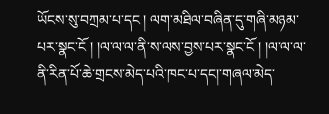ཡོངས་སུ་བཀྲམ་པ་དང ། ལག་མཐིལ་བཞིན་དུ་གཞི་མཉམ་པར་སྣང་ངོ ། །ལ་ལ་ལ་ནི་ས་ལས་བྱས་པར་སྣང་ངོ ། །ལ་ལ་ལ་ནི་རིན་པོ་ཆེ་གྲངས་མེད་པའི་ཁང་པ་དང།་གཞལ་མེད་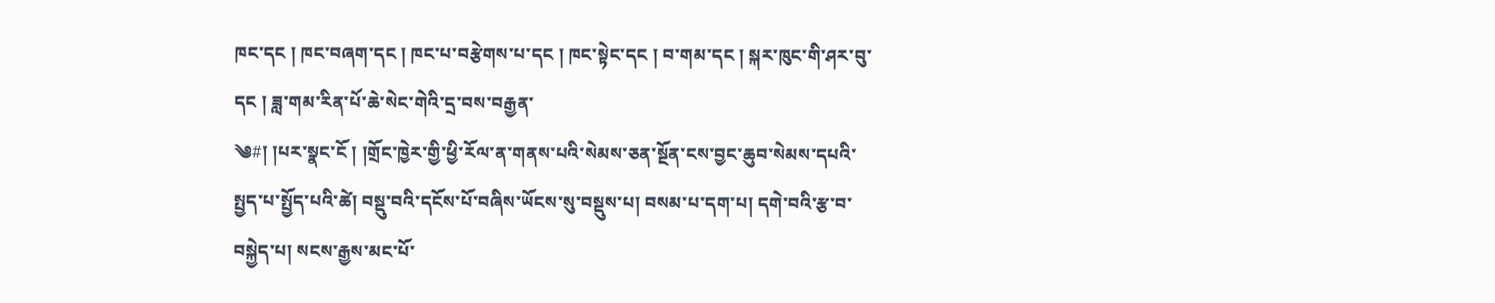ཁང་དང ། ཁང་བཞག་དང ། ཁང་པ་བརྩེགས་པ་དང ། ཁང་སྟེང་དང ། བ་གམ་དང ། སྐར་ཁུང་གི་ཤར་བུ་དང ། ཟླ་གམ་རིན་པོ་ཆེ་སེང་གེའི་དྲ་བས་བརྒྱན་
༄#། །པར་སྣང་ངོ ། །གྲོང་ཁྱེར་གྱི་ཕྱི་རོལ་ན་གནས་པའི་སེམས་ཅན་སྔོན་ངས་བྱང་ཆུབ་སེམས་དཔའི་སྤྱད་པ་སྤྱོད་པའི་ཚེ། བསྡུ་བའི་དངོས་པོ་བཞིས་ཡོངས་སུ་བསྡུས་པ། བསམ་པ་དག་པ། དགེ་བའི་རྩ་བ་བསྐྱེད་པ། སངས་རྒྱས་མང་པོ་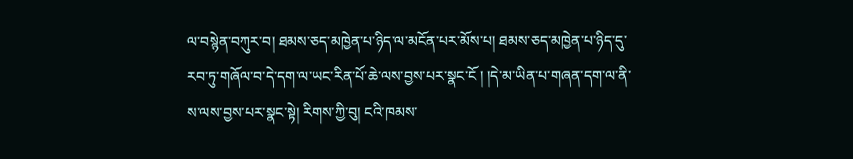ལ་བསྙེན་བཀུར་བ། ཐམས་ཅད་མཁྱེན་པ་ཉིད་ལ་མངོན་པར་མོས་པ། ཐམས་ཅད་མཁྱེན་པ་ཉིད་དུ་རབ་ཏུ་གཞོལ་བ་དེ་དག་ལ་ཡང་རིན་པོ་ཆེ་ལས་བྱས་པར་སྣང་ངོ ། །དེ་མ་ཡིན་པ་གཞན་དག་ལ་ནི་ས་ལས་བྱས་པར་སྣང་སྟེ། རིགས་ཀྱི་བུ། ངའི་ཁམས་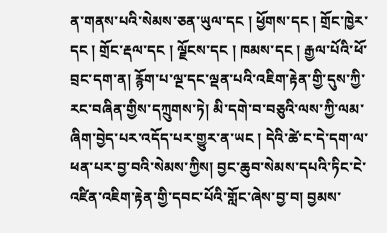ན་གནས་པའི་སེམས་ཅན་ཡུལ་དང ། ཕྱོགས་དང ། གྲོང་ཁྱེར་དང ། གྲོང་རྡལ་དང ། ལྗོངས་དང ། ཁམས་དང ། རྒྱལ་པོའི་ཕོ་བྲང་དག་ན། རྙོག་པ་ལྔ་དང་ལྡན་པའི་འཇིག་རྟེན་གྱི་དུས་ཀྱི་རང་བཞིན་གྱིས་དཀྲུགས་ཏེ། མི་དགེ་བ་བཅུའི་ལས་ཀྱི་ལམ་ཞིག་བྱེད་པར་འདོད་པར་གྱུར་ན་ཡང ། དེའི་ཚེ་ང་དེ་དག་ལ་ཕན་པར་བྱ་བའི་སེམས་ཀྱིས། བྱང་ཆུབ་སེམས་དཔའི་ཏིང་ངེ་འཛིན་འཇིག་རྟེན་གྱི་དབང་པོའི་གློང་ཞེས་བྱ་བ། བྱམས་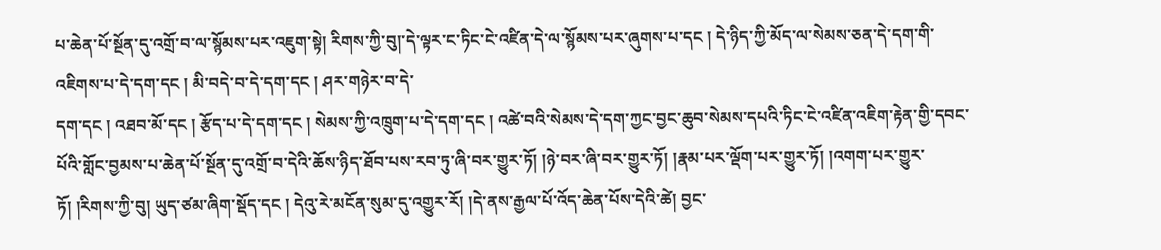པ་ཆེན་པོ་སྔོན་དུ་འགྲོ་བ་ལ་སྙོམས་པར་འཇུག་སྟེ། རིགས་ཀྱི་བུ།་དེ་ལྟར་ང་ཏིང་ངེ་འཛིན་དེ་ལ་སྙོམས་པར་ཞུགས་པ་དང ། དེ་ཉིད་ཀྱི་མོད་ལ་སེམས་ཅན་དེ་དག་གི་འཇིགས་པ་དེ་དག་དང ། མི་བདེ་བ་དེ་དག་དང ། ཤར་གཉེར་བ་དེ་
དག་དང ། འཐབ་མོ་དང ། རྩོད་པ་དེ་དག་དང ། སེམས་ཀྱི་འཁྲུག་པ་དེ་དག་དང ། འཚེ་བའི་སེམས་དེ་དག་ཀྱང་བྱང་ཆུབ་སེམས་དཔའི་ཏིང་ངེ་འཛིན་འཇིག་རྟེན་གྱི་དབང་པོའི་གློང་བྱམས་པ་ཆེན་པོ་སྔོན་དུ་འགྲོ་བ་དེའི་ཆོས་ཉིད་ཐོབ་པས་རབ་ཏུ་ཞི་བར་གྱུར་ཏོ། །ཉེ་བར་ཞི་བར་གྱུར་ཏོ། །རྣམ་པར་ལྡོག་པར་གྱུར་ཏོ། །འགག་པར་གྱུར་ཏོ། །རིགས་ཀྱི་བུ། ཡུད་ཙམ་ཞིག་སྡོད་དང ། དེའུ་རེ་མངོན་སུམ་དུ་འགྱུར་རོ། །དེ་ནས་རྒྱལ་པོ་འོད་ཆེན་པོས་དེའི་ཚེ། བྱང་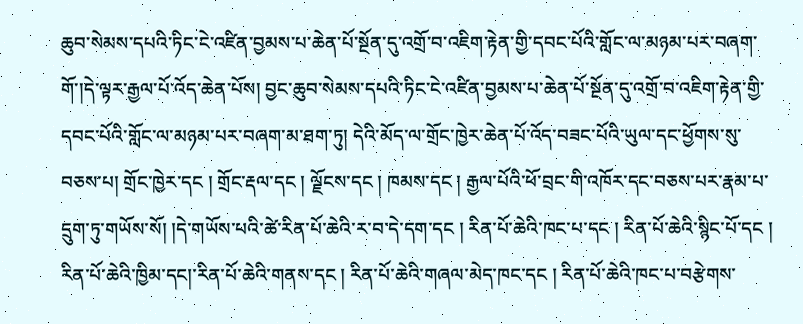ཆུབ་སེམས་དཔའི་ཏིང་ངེ་འཛིན་བྱམས་པ་ཆེན་པོ་སྔོན་དུ་འགྲོ་བ་འཇིག་རྟེན་གྱི་དབང་པོའི་གློང་ལ་མཉམ་པར་བཞག་གོ་།དེ་ལྟར་རྒྱལ་པོ་འོད་ཆེན་པོས། བྱང་ཆུབ་སེམས་དཔའི་ཏིང་ངེ་འཛིན་བྱམས་པ་ཆེན་པོ་སྔོན་དུ་འགྲོ་བ་འཇིག་རྟེན་གྱི་དབང་པོའི་གློང་ལ་མཉམ་པར་བཞག་མ་ཐག་ཏུ། དེའི་མོད་ལ་གྲོང་ཁྱེར་ཆེན་པོ་འོད་བཟང་པོའི་ཡུལ་དང་ཕྱོགས་སུ་བཅས་པ། གྲོང་ཁྱེར་དང ། གྲོང་རྡལ་དང ། ལྗོངས་དང ། ཁམས་དང ། རྒྱལ་པོའི་ཕོ་བྲང་གི་འཁོར་དང་བཅས་པར་རྣམ་པ་དྲུག་ཏུ་གཡོས་སོ། །དེ་གཡོས་པའི་ཚེ་རིན་པོ་ཆེའི་ར་བ་དེ་དག་དང ། རིན་པོ་ཆེའི་ཁང་པ་དང ། རིན་པོ་ཆེའི་སྙིང་པོ་དང ། རིན་པོ་ཆེའི་ཁྱིམ་དང།་རིན་པོ་ཆེའི་གནས་དང ། རིན་པོ་ཆེའི་གཞལ་མེད་ཁང་དང ། རིན་པོ་ཆེའི་ཁང་པ་བརྩེགས་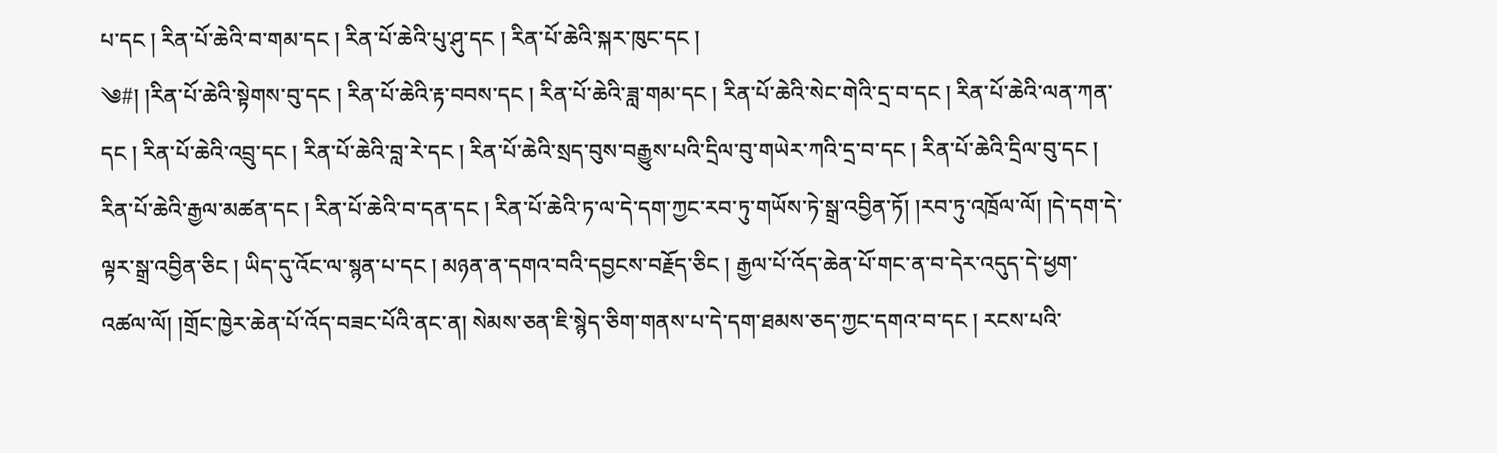པ་དང ། རིན་པོ་ཆེའི་བ་གམ་དང ། རིན་པོ་ཆེའི་པུ་ཤུ་དང ། རིན་པོ་ཆེའི་སྐར་ཁུང་དང །
༄#། །རིན་པོ་ཆེའི་སྟེགས་བུ་དང ། རིན་པོ་ཆེའི་རྟ་བབས་དང ། རིན་པོ་ཆེའི་ཟླ་གམ་དང ། རིན་པོ་ཆེའི་སེང་གེའི་དྲ་བ་དང ། རིན་པོ་ཆེའི་ལན་ཀན་དང ། རིན་པོ་ཆེའི་འབྲུ་དང ། རིན་པོ་ཆེའི་བླ་རེ་དང ། རིན་པོ་ཆེའི་སྲད་བུས་བརྒྱུས་པའི་དྲིལ་བུ་གཡེར་ཀའི་དྲ་བ་དང ། རིན་པོ་ཆེའི་དྲིལ་བུ་དང ། རིན་པོ་ཆེའི་རྒྱལ་མཚན་དང ། རིན་པོ་ཆེའི་བ་དན་དང ། རིན་པོ་ཆེའི་ཏ་ལ་དེ་དག་ཀྱང་རབ་ཏུ་གཡོས་ཏེ་སྒྲ་འབྱིན་ཏོ། །རབ་ཏུ་འཁྲོལ་ལོ། །དེ་དག་དེ་ལྟར་སྒྲ་འབྱིན་ཅིང ། ཡིད་དུ་འོང་ལ་སྙན་པ་དང ། མཉན་ན་དགའ་བའི་དབྱངས་བརྗོད་ཅིང ། རྒྱལ་པོ་འོད་ཆེན་པོ་གང་ན་བ་དེར་འདུད་དེ་ཕྱག་འཚལ་ལོ། །གྲོང་ཁྱེར་ཆེན་པོ་འོད་བཟང་པོའི་ནང་ན། སེམས་ཅན་ཇི་སྙེད་ཅིག་གནས་པ་དེ་དག་ཐམས་ཅད་ཀྱང་དགའ་བ་དང ། རངས་པའི་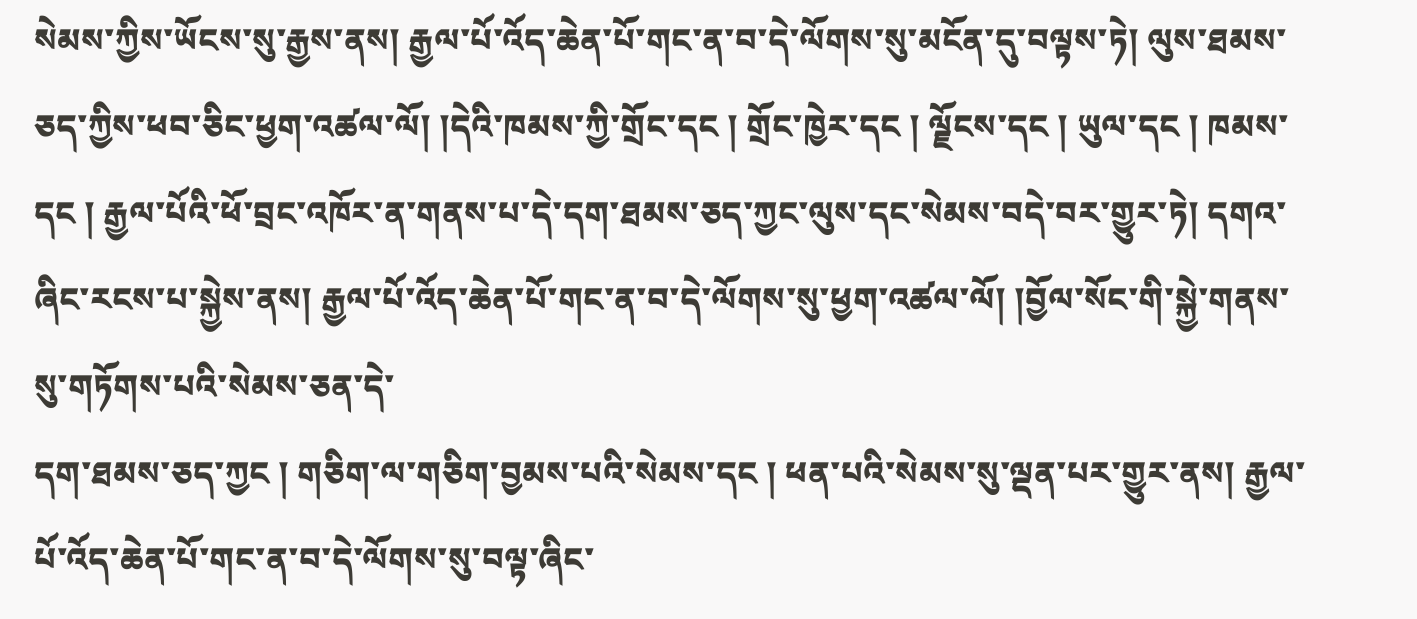སེམས་ཀྱིས་ཡོངས་སུ་རྒྱས་ནས། རྒྱལ་པོ་འོད་ཆེན་པོ་གང་ན་བ་དེ་ལོགས་སུ་མངོན་དུ་བལྟས་ཏེ། ལུས་ཐམས་ཅད་ཀྱིས་ཕབ་ཅིང་ཕྱག་འཚལ་ལོ། །དེའི་ཁམས་ཀྱི་གྲོང་དང ། གྲོང་ཁྱེར་དང ། ལྗོངས་དང ། ཡུལ་དང ། ཁམས་དང ། རྒྱལ་པོའི་ཕོ་བྲང་འཁོར་ན་གནས་པ་དེ་དག་ཐམས་ཅད་ཀྱང་ལུས་དང་སེམས་བདེ་བར་གྱུར་ཏེ། དགའ་ཞིང་རངས་པ་སྐྱེས་ནས། རྒྱལ་པོ་འོད་ཆེན་པོ་གང་ན་བ་དེ་ལོགས་སུ་ཕྱག་འཚལ་ལོ། །བྱོལ་སོང་གི་སྐྱེ་གནས་སུ་གཏོགས་པའི་སེམས་ཅན་དེ་
དག་ཐམས་ཅད་ཀྱང ། གཅིག་ལ་གཅིག་བྱམས་པའི་སེམས་དང ། ཕན་པའི་སེམས་སུ་ལྡན་པར་གྱུར་ནས། རྒྱལ་པོ་འོད་ཆེན་པོ་གང་ན་བ་དེ་ལོགས་སུ་བལྟ་ཞིང་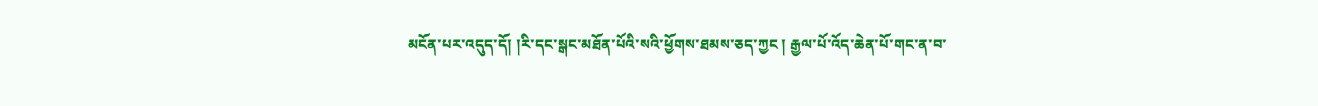མངོན་པར་འདུད་དོ། །རི་དང་སྒང་མཐོན་པོའི་སའི་ཕྱོགས་ཐམས་ཅད་ཀྱང ། རྒྱལ་པོ་འོད་ཆེན་པོ་གང་ན་བ་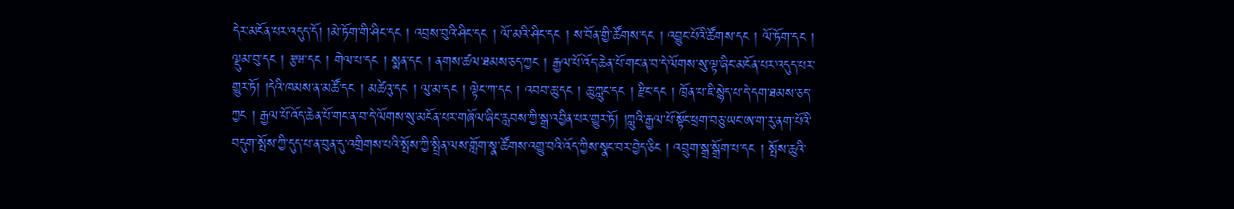དེར་མངོན་པར་འདུད་དོ། །མེ་ཏོག་གི་ཤིང་དང ། འབྲས་བུའི་ཤིང་དང ། ལོ་མའི་ཤིང་དང ། ས་བོན་གྱི་ཚོགས་དང ། འབྱུང་པོའི་ཚོགས་དང ། ལོ་ཏོག་དང ། ལྡུམ་བུ་དང ། རྩཝ་དང ། གེལ་པ་དང ། སྨན་དང ། ནགས་ཚལ་ཐམས་ཅད་ཀྱང ། རྒྱལ་པོ་འོད་ཆེན་པོ་གང་ན་བ་དེ་ལོགས་སུ་ལྟ་ཞིང་མངོན་པར་འདུད་པར་གྱུར་ཏོ། །དེའི་ཁམས་ན་མཚོ་དང ། མཚེའུ་དང ། ལུ་མ་དང ། ལྟེང་ཀ་དང ། འབབ་ཆུ་དང ། ཆུ་ཀླུང་དང ། རྫིང་དང ། ཁྲོན་པ་ཇི་སྙེད་པ་དེ་དག་ཐམས་ཅད་ཀྱང ། རྒྱལ་པོ་འོད་ཆེན་པོ་གང་ན་བ་དེ་ལོགས་སུ་མངོན་པར་གཞོལ་ཞིང་རླབས་ཀྱི་སྒྲ་འབྱིན་པར་གྱུར་ཏོ། །ཀླུའི་རྒྱལ་པོ་སྟོང་ཕྲག་བཅུ་ཡང་ཨ་ག་རུ་ནག་པོའི་བདུག་སྤོས་ཀྱི་དུད་པ་ན་བུན་དུ་འགྲིགས་པའི་སྤོས་ཀྱི་སྤྲིན་ལས་གློག་སྣ་ཚོགས་འགྱུ་བའི་འོད་ཀྱིས་སྣང་བར་བྱེད་ཅིང ། འབྲུག་སྒྲ་སྒྲོག་པ་དང ། སྤོས་ཆུའི་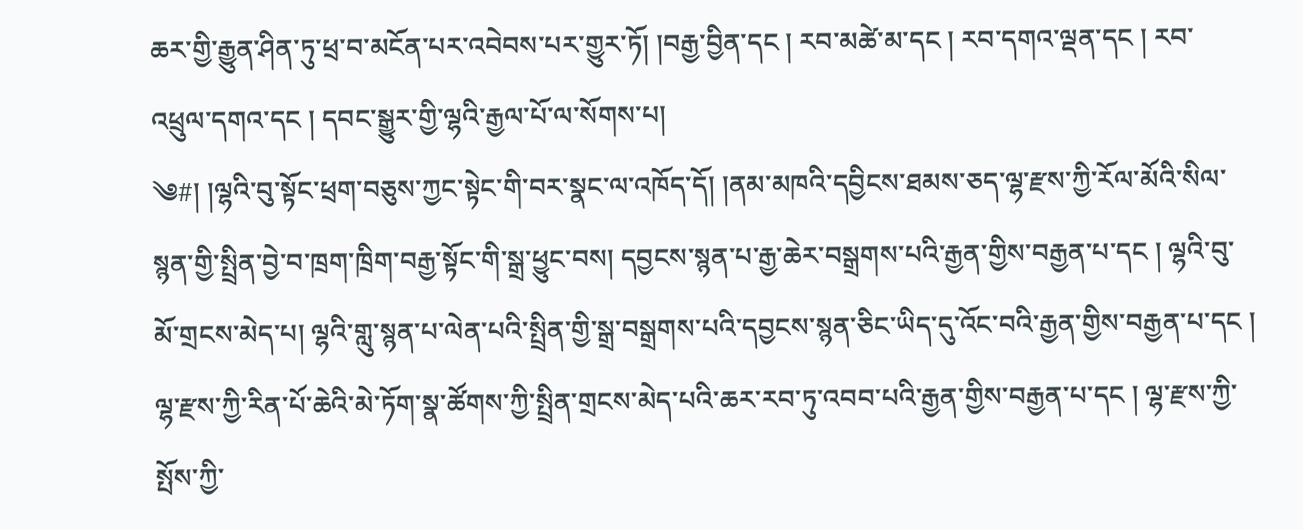ཆར་གྱི་རྒྱུན་ཤིན་ཏུ་ཕྲ་བ་མངོན་པར་འབེབས་པར་གྱུར་ཏོ། །བརྒྱ་བྱིན་དང ། རབ་མཚེ་མ་དང ། རབ་དགའ་ལྡན་དང ། རབ་འཕྲུལ་དགའ་དང ། དབང་སྒྱུར་གྱི་ལྷའི་རྒྱལ་པོ་ལ་སོགས་པ།
༄#། །ལྷའི་བུ་སྟོང་ཕྲག་བཅུས་ཀྱང་སྟེང་གི་བར་སྣང་ལ་འཁོད་དོ། །ནམ་མཁའི་དབྱིངས་ཐམས་ཅད་ལྷ་རྫས་ཀྱི་རོལ་མོའི་སིལ་སྙན་གྱི་སྤྲིན་བྱེ་བ་ཁྲག་ཁྲིག་བརྒྱ་སྟོང་གི་སྒྲ་ཕྱུང་བས། དབྱངས་སྙན་པ་རྒྱ་ཆེར་བསྒྲགས་པའི་རྒྱན་གྱིས་བརྒྱན་པ་དང ། ལྷའི་བུ་མོ་གྲངས་མེད་པ། ལྷའི་གླུ་སྙན་པ་ལེན་པའི་སྤྲིན་གྱི་སྒྲ་བསྒྲགས་པའི་དབྱངས་སྙན་ཅིང་ཡིད་དུ་འོང་བའི་རྒྱན་གྱིས་བརྒྱན་པ་དང ། ལྷ་རྫས་ཀྱི་རིན་པོ་ཆེའི་མེ་ཏོག་སྣ་ཚོགས་ཀྱི་སྤྲིན་གྲངས་མེད་པའི་ཆར་རབ་ཏུ་འབབ་པའི་རྒྱན་གྱིས་བརྒྱན་པ་དང ། ལྷ་རྫས་ཀྱི་སྤོས་ཀྱི་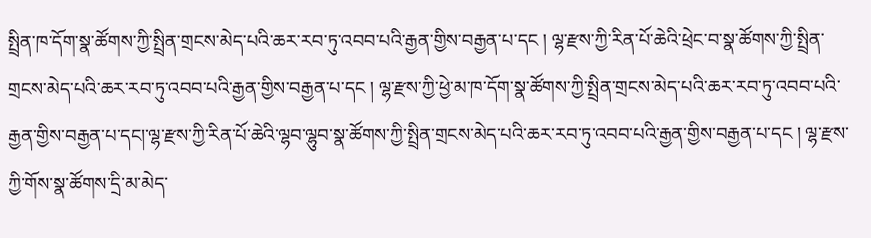སྤྲིན་ཁ་དོག་སྣ་ཚོགས་ཀྱི་སྤྲིན་གྲངས་མེད་པའི་ཆར་རབ་ཏུ་འབབ་པའི་རྒྱན་གྱིས་བརྒྱན་པ་དང ། ལྷ་རྫས་ཀྱི་རིན་པོ་ཆེའི་ཕྲེང་བ་སྣ་ཚོགས་ཀྱི་སྤྲིན་གྲངས་མེད་པའི་ཆར་རབ་ཏུ་འབབ་པའི་རྒྱན་གྱིས་བརྒྱན་པ་དང ། ལྷ་རྫས་ཀྱི་ཕྱེ་མ་ཁ་དོག་སྣ་ཚོགས་ཀྱི་སྤྲིན་གྲངས་མེད་པའི་ཆར་རབ་ཏུ་འབབ་པའི་རྒྱན་གྱིས་བརྒྱན་པ་དང།་ལྷ་རྫས་ཀྱི་རིན་པོ་ཆེའི་ལྷབ་ལྷུབ་སྣ་ཚོགས་ཀྱི་སྤྲིན་གྲངས་མེད་པའི་ཆར་རབ་ཏུ་འབབ་པའི་རྒྱན་གྱིས་བརྒྱན་པ་དང ། ལྷ་རྫས་ཀྱི་གོས་སྣ་ཚོགས་དྲི་མ་མེད་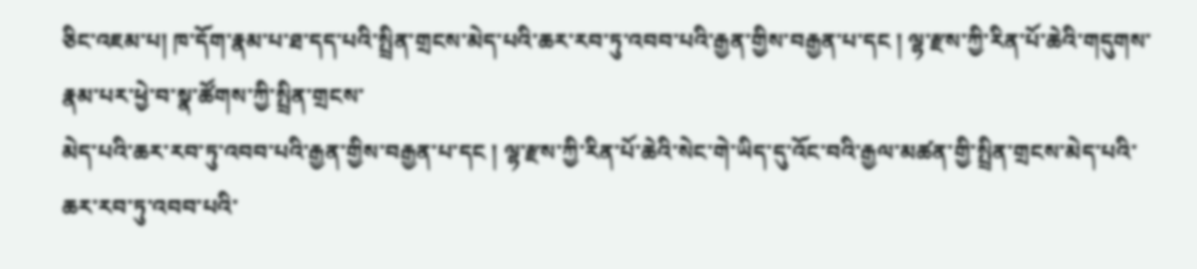ཅིང་འཇམ་པ། ཁ་དོག་རྣམ་པ་ཐ་དད་པའི་སྤྲིན་གྲངས་མེད་པའི་ཆར་རབ་ཏུ་འབབ་པའི་རྒྱན་གྱིས་བརྒྱན་པ་དང ། ལྷ་རྫས་ཀྱི་རིན་པོ་ཆེའི་གདུགས་རྣམ་པར་ཕྱེ་བ་སྣ་ཚོགས་ཀྱི་སྤྲིན་གྲངས་
མེད་པའི་ཆར་རབ་ཏུ་འབབ་པའི་རྒྱན་གྱིས་བརྒྱན་པ་དང ། ལྷ་རྫས་ཀྱི་རིན་པོ་ཆེའི་སེང་གེ་ཡིད་དུ་འོང་བའི་རྒྱལ་མཚན་གྱི་སྤྲིན་གྲངས་མེད་པའི་ཆར་རབ་ཏུ་འབབ་པའི་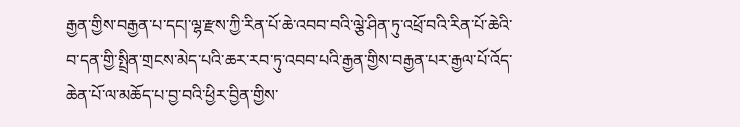རྒྱན་གྱིས་བརྒྱན་པ་དང།་ལྷ་རྫས་ཀྱི་རིན་པོ་ཆེ་འབབ་བའི་ལྕེ་ཤིན་ཏུ་འཕྲོ་བའི་རིན་པོ་ཆེའི་བ་དན་གྱི་སྤྲིན་གྲངས་མེད་པའི་ཆར་རབ་ཏུ་འབབ་པའི་རྒྱན་གྱིས་བརྒྱན་པར་རྒྱལ་པོ་འོད་ཆེན་པོ་ལ་མཆོད་པ་བྱ་བའི་ཕྱིར་བྱིན་གྱིས་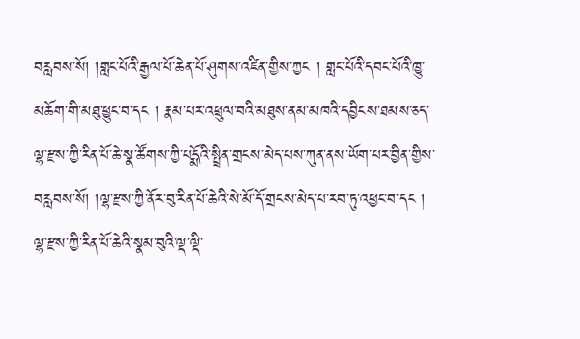བརླབས་སོ། །གླང་པོའི་རྒྱལ་པོ་ཆེན་པོ་ཤུགས་འཛིན་གྱིས་ཀྱང ། གླང་པོའི་དབང་པོའི་ཁྱུ་མཆོག་གི་མཐུ་ཕྱུང་བ་དང ། རྣམ་པར་འཕྲུལ་བའི་མཐུས་ནམ་མཁའི་དབྱིངས་ཐམས་ཅད་ལྷ་རྫས་ཀྱི་རིན་པོ་ཆེ་སྣ་ཚོགས་ཀྱི་པདྨོའི་སྤྲིན་གྲངས་མེད་པས་ཀུན་ནས་ཡོག་པར་བྱིན་གྱིས་བརླབས་སོ། །ལྷ་རྫས་ཀྱི་ནོར་བུ་རིན་པོ་ཆེའི་སེ་མོ་དོ་གྲངས་མེད་པ་རབ་ཏུ་འཕྱང་བ་དང ། ལྷ་རྫས་ཀྱི་རིན་པོ་ཆེའི་སྣམ་བུའི་ལྡ་ལྡི་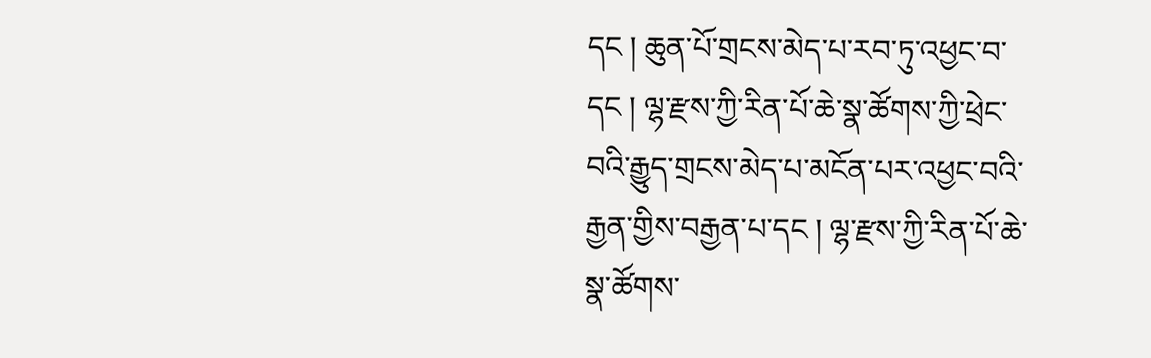དང ། ཆུན་པོ་གྲངས་མེད་པ་རབ་ཏུ་འཕྱང་བ་དང ། ལྷ་རྫས་ཀྱི་རིན་པོ་ཆེ་སྣ་ཚོགས་ཀྱི་ཕྲེང་བའི་རྒྱུད་གྲངས་མེད་པ་མངོན་པར་འཕྱང་བའི་རྒྱན་གྱིས་བརྒྱན་པ་དང ། ལྷ་རྫས་ཀྱི་རིན་པོ་ཆེ་སྣ་ཚོགས་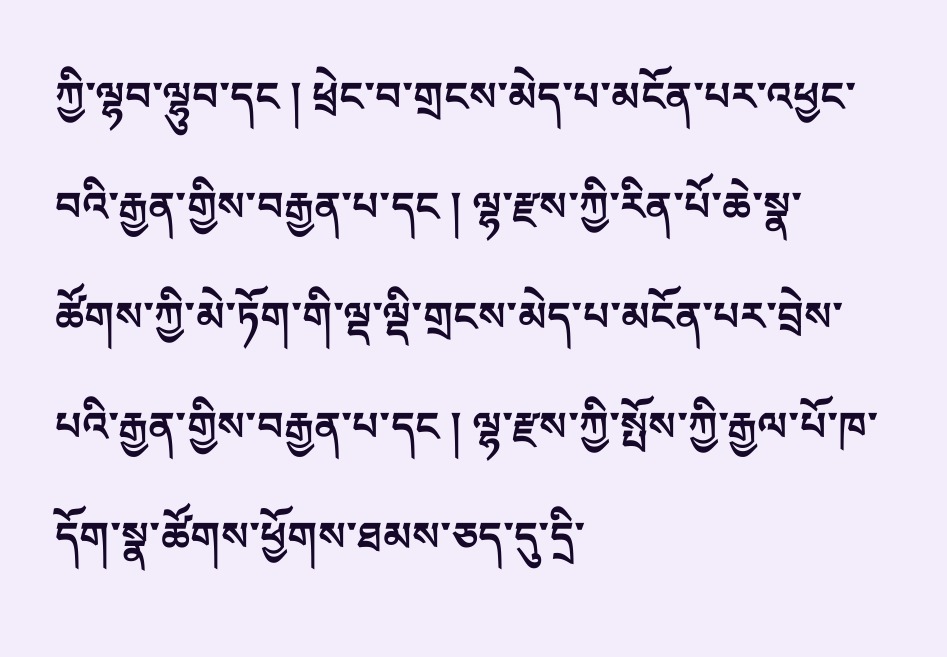ཀྱི་ལྷབ་ལྷུབ་དང ། ཕྲེང་བ་གྲངས་མེད་པ་མངོན་པར་འཕྱང་བའི་རྒྱན་གྱིས་བརྒྱན་པ་དང ། ལྷ་རྫས་ཀྱི་རིན་པོ་ཆེ་སྣ་ཚོགས་ཀྱི་མེ་ཏོག་གི་ལྡ་ལྡི་གྲངས་མེད་པ་མངོན་པར་བྲེས་པའི་རྒྱན་གྱིས་བརྒྱན་པ་དང ། ལྷ་རྫས་ཀྱི་སྤོས་ཀྱི་རྒྱལ་པོ་ཁ་དོག་སྣ་ཚོགས་ཕྱོགས་ཐམས་ཅད་དུ་དྲི་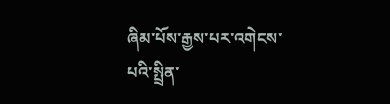ཞིམ་པོས་རྒྱས་པར་འགེངས་པའི་སྤྲིན་